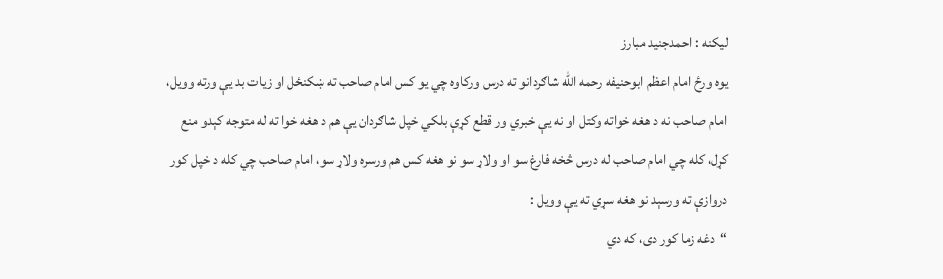لیکنه : احمدجنید مبارز
یوه ورځ امام اعظم ابوحنیفه رحمه الله شاګردانو ته درس ورکاوه چي یو کس امام صاحب ته ښکنځل او زیات بد یې ورته وویل، امام صاحب نه د هغه خواته وکتل او نه یې خبري ور قطع کړې بلکي خپل شاګردان یې هم د هغه خوا ته له متوجه کېدو منع کړل، کله چي امام صاحب له درس څخه فارغ سو او ولاړ سو نو هغه کس هم ورسره ولاړ سو، امام صاحب چي کله د خپل کور دروازې ته ورسېد نو هغه سړي ته یې وویل :
“دغه زما کور دی، که دي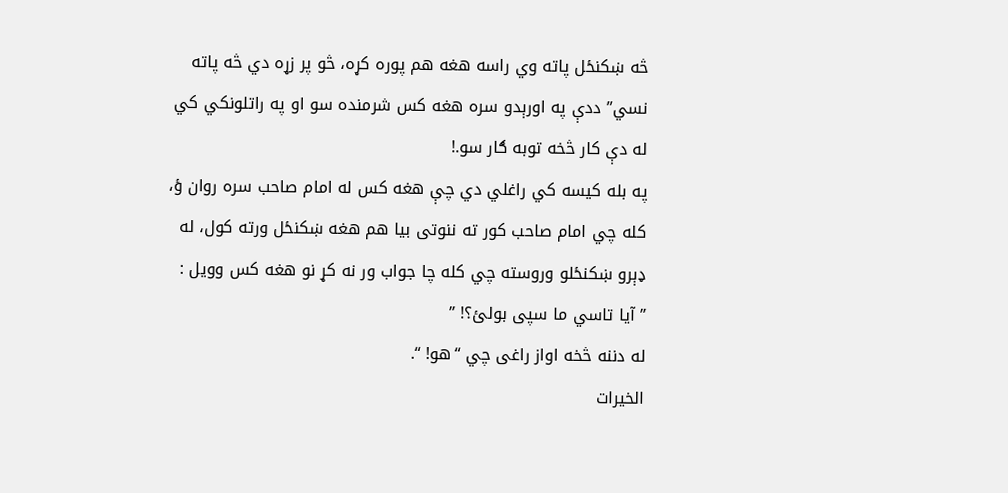څه ښکنځل پاته وي راسه هغه هم پوره کړه، څو پر زړه دي څه پاته نسي” ددې په اورېدو سره هغه کس شرمنده سو او په راتلونکي کي له دې کار څخه توبه ګار سو.!
په بله کیسه کي راغلي دي چې هغه کس له امام صاحب سره روان ؤ، کله چي امام صاحب کور ته ننوتی بیا هم هغه ښکنځل ورته کول، له ډېرو ښکنځلو وروسته چي کله چا جواب ور نه کړ نو هغه کس وویل :
” آیا تاسي ما سپی بولئ؟! ”
له دننه څخه اواز راغی چي “هو! “.
الخیرات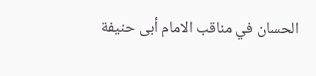الحسان في مناقب الامام أبی حنیفة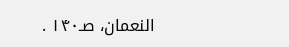النعمان، صـ۱۴۰ .